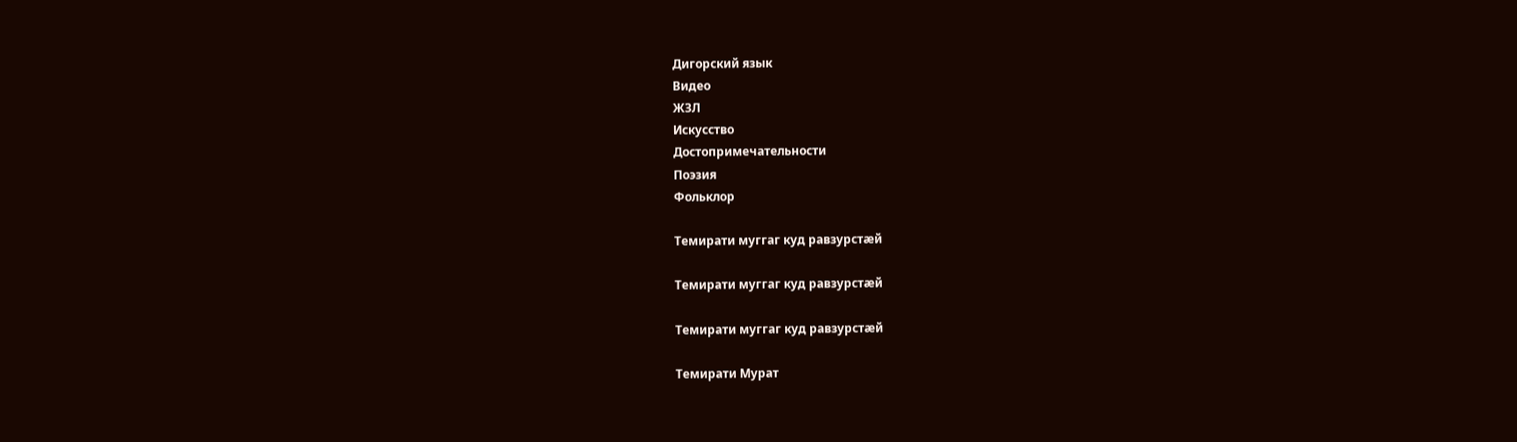Дигорский язык
Видео
ЖЗЛ
Искусство
Достопримечательности
Поэзия
Фольклор

Темирати муггаг куд равзурстæй

Темирати муггаг куд равзурстæй

Темирати муггаг куд равзурстæй

Темирати Мурат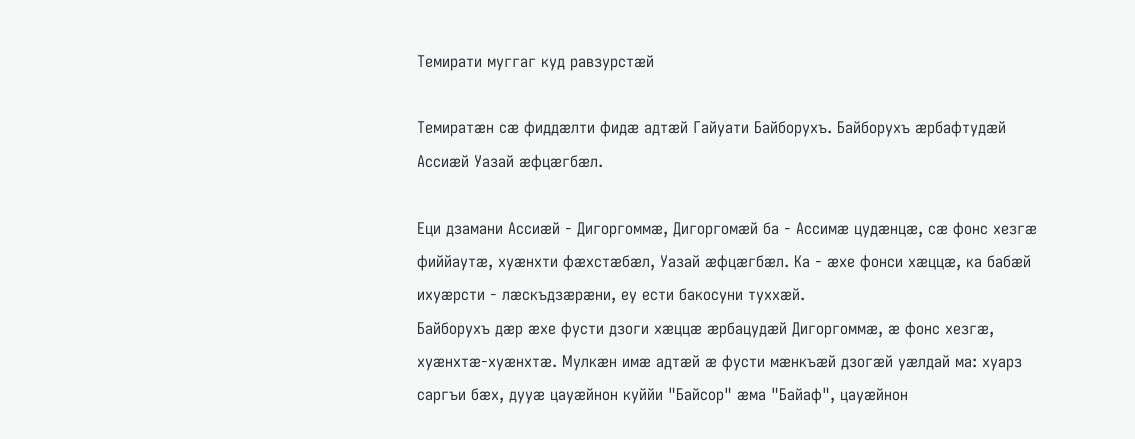Темирати муггаг куд равзурстæй

Темиратӕн сӕ фиддӕлти фидӕ адтӕй Гайуати Байборухъ. Байборухъ ӕрбафтудӕй Ассиӕй Уазай ӕфцӕгбӕл.

Еци дзамани Ассиӕй - Дигоргоммӕ, Дигоргомӕй ба - Ассимӕ цудӕнцæ, сӕ фонс хезгӕ фиййаутӕ, хуӕнхти фӕхстӕбӕл, Уазай ӕфцӕгбӕл. Ка - æхе фонси хӕццӕ, ка бабӕй ихуӕрсти - лӕскъдзӕрӕни, еу ести бакосуни туххӕй.
Байборухъ дӕр ӕхе фусти дзоги хӕццӕ ӕрбацудӕй Дигоргоммӕ, ӕ фонс хезгӕ, хуӕнхтӕ-хуӕнхтӕ. Мулкӕн имӕ адтӕй ӕ фусти мӕнкъӕй дзогӕй уӕлдай ма: хуарз саргъи бӕх, дууӕ цауӕйнон куййи "Байсор" ӕма "Байаф", цауӕйнон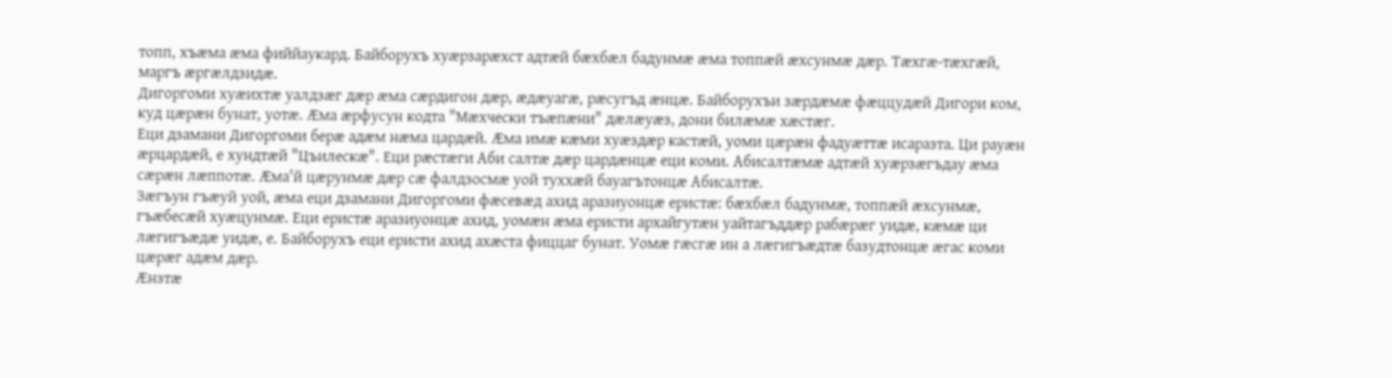топп, хъӕма ӕма фиййаукард. Байборухъ хуӕрзарӕхст адтӕй бӕхбӕл бадунмӕ ӕма топпӕй ӕхсунмӕ дӕр. Тӕхгӕ-тӕхгӕй, маргъ ӕргӕлдзидӕ.
Дигоргоми хуӕихтӕ уалдзӕг дӕр ӕма сӕрдигон дӕр, ӕдӕуагӕ, рӕсугъд ӕнцӕ. Байборухъи зӕрдӕмӕ фӕццудӕй Дигори ком, куд цӕрӕн бунат, уотӕ. Ӕма ӕрфусун кодта "Мӕхчески тъӕпӕни" дӕлӕуӕз, дони билӕмӕ хӕстӕг.
Еци дзамани Дигоргоми берӕ адӕм нӕма цардӕй. Æма имӕ кӕми хуӕздӕр кастӕй, уоми цӕрӕн фадуӕттӕ исаразта. Ци рауӕн ӕрцардӕй, е хундтӕй "Цъилескӕ". Еци рӕстӕги Аби салтӕ дӕр цардӕнцӕ еци коми. Абисалтӕмӕ адтӕй хуӕрзӕгъдау ӕма сӕрӕн лӕппотӕ. Ӕма'й цӕрунмӕ дæр сæ фалдзосмӕ уой туххӕй бауагътонцӕ Абисалтӕ.
Зӕгъун гъӕуй уой, ӕма еци дзамани Дигоргоми фӕсевӕд ахид аразиуонцӕ еристӕ: бӕхбӕл бадунмӕ, топпӕй ӕхсунмӕ, гъӕбесӕй хуӕцунмӕ. Еци еристӕ аразиуонцӕ ахид, уомӕн ӕма еристи архайгутӕн уайтагъддӕр рабӕрӕг уидӕ, кӕмӕ ци лӕгигъӕдӕ уидӕ, е. Байборухъ еци еристи ахид ахӕста фиццаг бунат. Уомӕ гӕсгӕ ин а лӕгигъӕдтӕ базудтонцӕ ӕгас коми цӕрӕг адӕм дӕр.
Æнзтӕ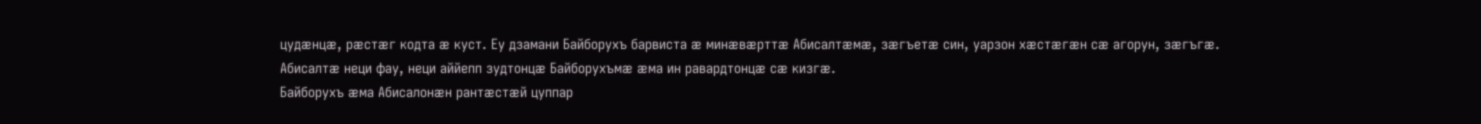цудӕнцӕ, рӕстӕг кодта ӕ куст. Еу дзамани Байборухъ барвиста ӕ минӕвӕрттӕ Абисалтӕмӕ, зӕгъетӕ син, уарзон хӕстӕгӕн сӕ агорун, зӕгъгӕ.
Абисалтӕ неци фау, неци аййепп зудтонцӕ Байборухъмӕ ӕма ин равардтонцӕ сӕ кизгӕ.
Байборухъ ӕма Абисалонӕн рантӕстӕй цуппар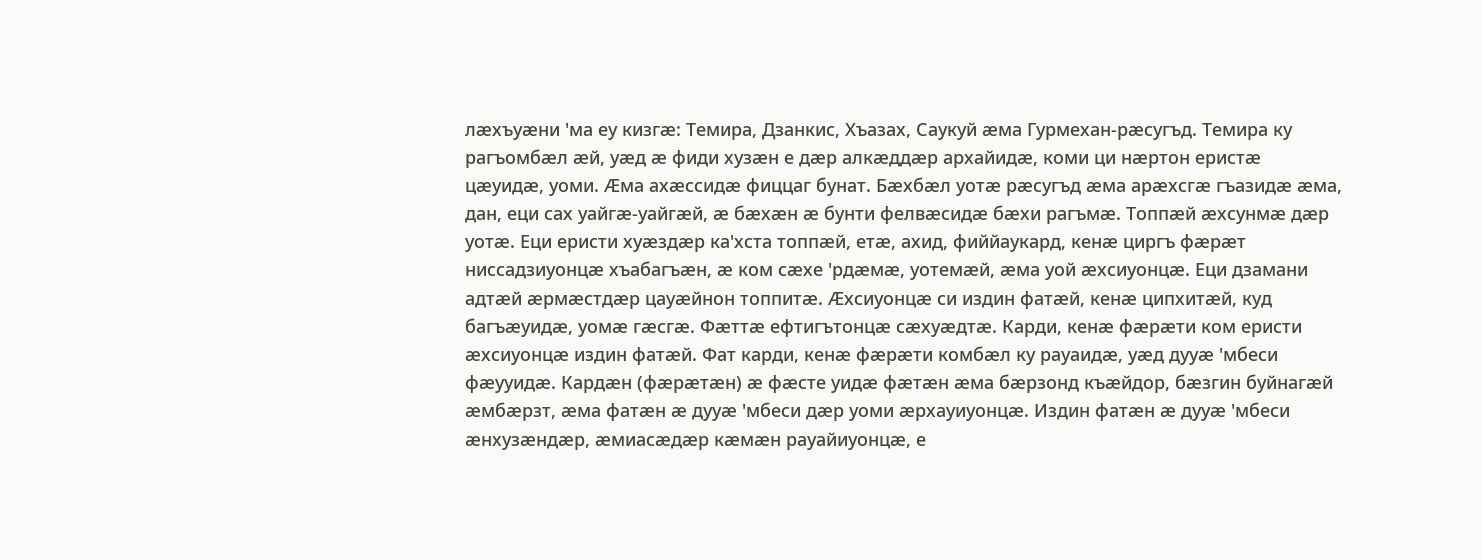лӕхъуӕни 'ма еу кизгӕ: Темира, Дзанкис, Хъазах, Саукуй ӕма Гурмехан-рӕсугъд. Темира ку рагъомбӕл ӕй, уӕд ӕ фиди хузӕн е дӕр алкӕддӕр архайидӕ, коми ци нӕртон еристӕ цӕуидӕ, уоми. Ӕма ахӕссидӕ фиццаг бунат. Бӕхбӕл уотӕ рӕсугъд ӕма арӕхсгӕ гъазидӕ ӕма, дан, еци сах уайгӕ-уайгӕй, ӕ бӕхӕн ӕ бунти фелвӕсидӕ бӕхи рагъмӕ. Топпӕй ӕхсунмӕ дӕр уотӕ. Еци еристи хуӕздӕр ка'хста топпӕй, етӕ, ахид, фиййаукард, кенӕ циргъ фӕрӕт ниссадзиуонцӕ хъабагъӕн, ӕ ком сӕхе 'рдӕмӕ, уотемӕй, ӕма уой ӕхсиуонцӕ. Еци дзамани адтӕй ӕрмӕстдӕр цауӕйнон топпитӕ. Æхсиуонцӕ си издин фатӕй, кенӕ ципхитӕй, куд багъӕуидӕ, уомӕ гӕсгӕ. Фӕттӕ ефтигътонцӕ сӕхуӕдтӕ. Карди, кенӕ фӕрӕти ком еристи ӕхсиуонцӕ издин фатӕй. Фат карди, кенӕ фӕрӕти комбӕл ку рауаидӕ, уӕд дууӕ 'мбеси фӕууидӕ. Кардӕн (фӕрӕтӕн) ӕ фӕсте уидӕ фӕтӕн ӕма бӕрзонд къӕйдор, бӕзгин буйнагӕй ӕмбӕрзт, ӕма фатӕн ӕ дууӕ 'мбеси дӕр уоми ӕрхауиуонцӕ. Издин фатӕн ӕ дууӕ 'мбеси ӕнхузӕндӕр, æмиасӕдӕр кӕмӕн рауайиуонцӕ, е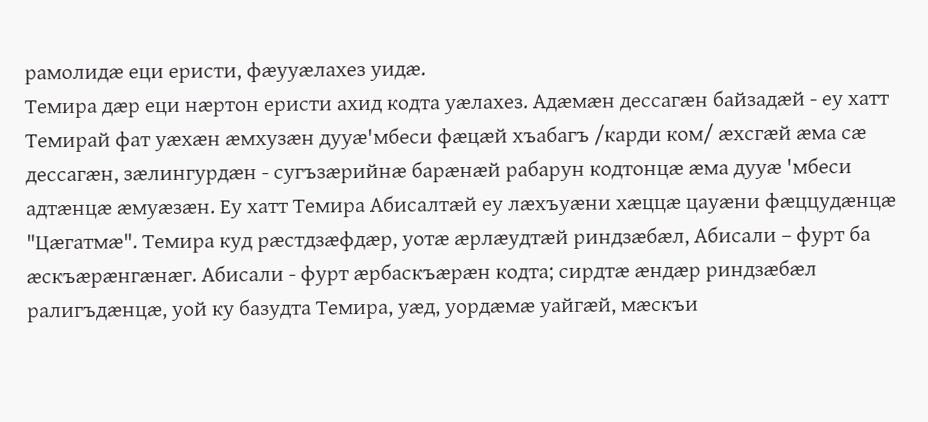рамолидӕ еци еристи, фӕууӕлахез уидӕ.
Темира дӕр еци нӕртон еристи ахид кодта уӕлахез. Адӕмӕн дессагӕн байзадӕй - еу хатт Темирай фат уӕхӕн ӕмхузӕн дууӕ'мбеси фӕцӕй хъабагъ /карди ком/ ӕхсгӕй ӕма сӕ дессагӕн, зӕлингурдӕн - сугъзӕрийнӕ барӕнӕй рабарун кодтонцӕ ӕма дууӕ 'мбеси адтӕнцӕ ӕмуӕзӕн. Еу хатт Темира Абисалтӕй еу лӕхъуӕни хӕццӕ цауӕни фӕццудӕнцӕ "Цӕгатмӕ". Темира куд рӕстдзӕфдӕр, уотӕ ӕрлӕудтӕй риндзӕбӕл, Абисали – фурт ба ӕскъӕрӕнгӕнӕг. Абисали - фурт ӕрбаскъӕрӕн кодта; сирдтӕ ӕндӕр риндзӕбӕл ралигъдӕнцӕ, уой ку базудта Темира, уӕд, уордӕмӕ уайгӕй, мӕскъи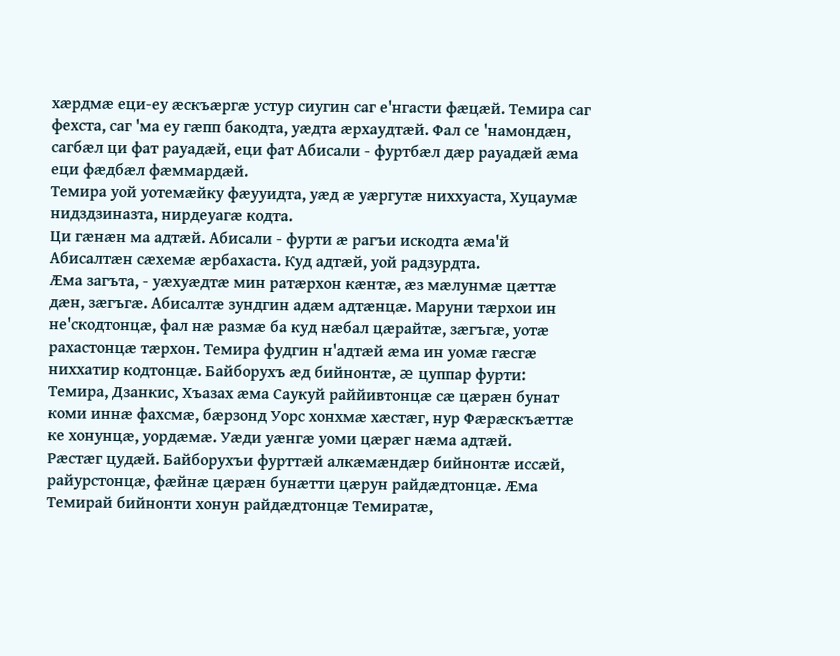хӕрдмӕ еци-еу ӕскъӕргӕ устур сиугин саг е'нгасти фӕцӕй. Темира саг фехста, саг 'ма еу гӕпп бакодта, уӕдта ӕрхаудтӕй. Фал се 'намондӕн, сагбӕл ци фат рауадӕй, еци фат Абисали - фуртбӕл дӕр рауадӕй ӕма еци фӕдбӕл фӕммардӕй.
Темира уой уотемӕйку фӕууидта, уӕд ӕ уӕргутӕ ниххуаста, Хуцаумӕ нидздзиназта, нирдеуагӕ кодта.
Ци гӕнӕн ма адтӕй. Абисали - фурти ӕ рагъи искодта ӕма'й Абисалтӕн сӕхемӕ ӕрбахаста. Куд адтӕй, уой радзурдта.
Æма загъта, - уӕхуӕдтӕ мин ратӕрхон кӕнтӕ, ӕз мӕлунмӕ цӕттӕ дӕн, зӕгъгӕ. Абисалтӕ зундгин адӕм адтӕнцӕ. Маруни тӕрхои ин не'скодтонцӕ, фал нӕ размӕ ба куд нӕбал цӕрайтӕ, зӕгъгӕ, уотӕ рахастонцӕ тӕрхон. Темира фудгин н'адтӕй ӕма ин уомӕ гӕсгӕ ниххатир кодтонцӕ. Байборухъ ӕд бийнонтæ, æ цуппар фурти: Темира, Дзанкис, Хъазах ӕма Саукуй раййивтонцӕ сӕ цӕрӕн бунат коми иннӕ фахсмӕ, бӕрзонд Уорс хонхмӕ хӕстӕг, нур Фӕрӕскъӕттӕ ке хонунцӕ, уордӕмӕ. Уӕди уӕнгӕ уоми цӕрӕг нӕма адтӕй.
Рӕстӕг цудӕй. Байборухъи фурттӕй алкӕмӕндӕр бийнонтӕ иссӕй, райурстонцӕ, фӕйнӕ цӕрӕн бунӕтти цӕрун райдӕдтонцӕ. Ӕма Темирай бийнонти хонун райдӕдтонцӕ Темиратӕ,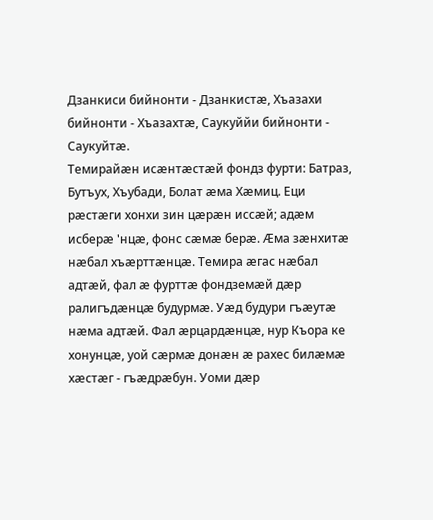Дзанкиси бийнонти - Дзанкистӕ, Хъазахи бийнонти - Хъазахтӕ, Саукуййи бийнонти - Саукуйтӕ.
Темирайӕн исӕнтӕстӕй фондз фурти: Батраз, Бутъух, Хъубади, Болат ӕма Хӕмиц. Еци рӕстӕги хонхи зин цӕрӕн иссӕй; адӕм исберӕ 'нцӕ, фонс сӕмӕ берӕ. Ӕма зӕнхитӕ нӕбал хъӕрттӕнцӕ. Темира ӕгас нӕбал адтӕй, фал ӕ фурттӕ фондземӕй дӕр ралигъдӕнцӕ будурмӕ. Уӕд будури гъӕутӕ нӕма адтӕй. Фал ӕрцардӕнцӕ, нур Къора ке хонунцӕ, уой сӕрмӕ донӕн ӕ рахес билӕмӕ хӕстӕг - гъӕдрӕбун. Уоми дӕр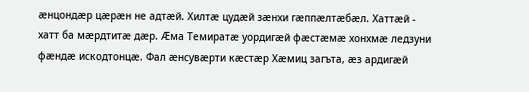ӕнцондӕр цӕрӕн не адтӕй. Хилтӕ цудӕй зӕнхи гӕппӕлтӕбӕл. Хаттӕй - хатт ба мӕрдтитӕ дӕр. Æма Темиратӕ уордигӕй фӕстӕмӕ хонхмӕ ледзуни фӕндӕ искодтонцӕ. Фал ӕнсувӕрти кӕстӕр Хӕмиц загъта, ӕз ардигӕй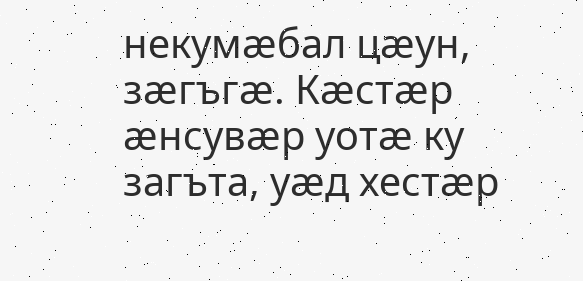некумӕбал цӕун, зӕгъгӕ. Кӕстӕр ӕнсувӕр уотӕ ку загъта, уӕд хестӕр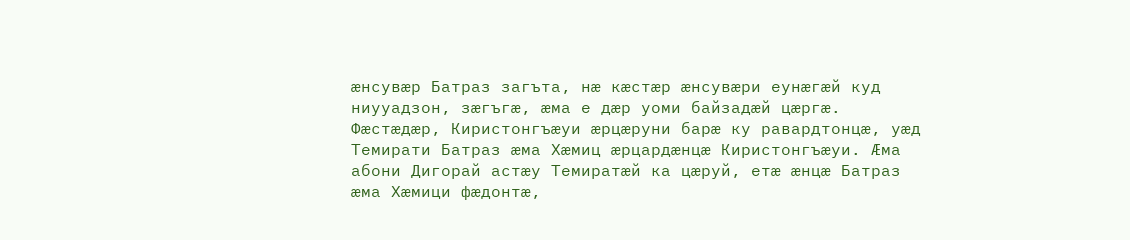ӕнсувӕр Батраз загъта, нӕ кӕстӕр ӕнсувӕри еунӕгӕй куд ниууадзон, зӕгъгӕ, ӕма е дӕр уоми байзадӕй цӕргӕ. Фӕстӕдӕр, Киристонгъӕуи ӕрцӕруни барӕ ку равардтонцӕ, уӕд Темирати Батраз ӕма Хӕмиц ӕрцардӕнцӕ Киристонгъӕуи. Ӕма абони Дигорай астӕу Темиратӕй ка цӕруй, етӕ ӕнцӕ Батраз ӕма Хӕмици фӕдонтӕ,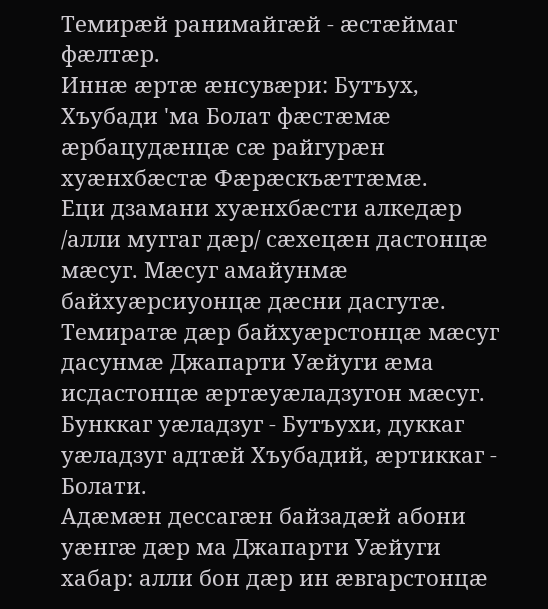Темирæй ранимайгӕй - ӕстӕймаг фӕлтӕр.
Иннӕ ӕртӕ ӕнсувӕри: Бутъух, Хъубади 'ма Болат фӕстӕмӕ ӕрбацудӕнцӕ сӕ райгурӕн хуӕнхбӕстӕ Фӕрӕскъӕттӕмӕ.
Еци дзамани хуӕнхбӕсти алкедӕр /алли муггаг дӕр/ сӕхецӕн дастонцӕ мӕсуг. Мӕсуг амайунмӕ байхуӕрсиуонцӕ дӕсни дасгутӕ. Темиратӕ дӕр байхуӕрстонцӕ мӕсуг дасунмӕ Джапарти Уӕйуги ӕма исдастонцӕ ӕртӕуӕладзугон мӕсуг. Бунккаг уӕладзуг - Бутъухи, дуккаг уӕладзуг адтӕй Хъубадий, ӕртиккаг - Болати.
Адӕмӕн дессагӕн байзадӕй абони уӕнгӕ дӕр ма Джапарти Уӕйуги хабар: алли бон дӕр ин ӕвгарстонцӕ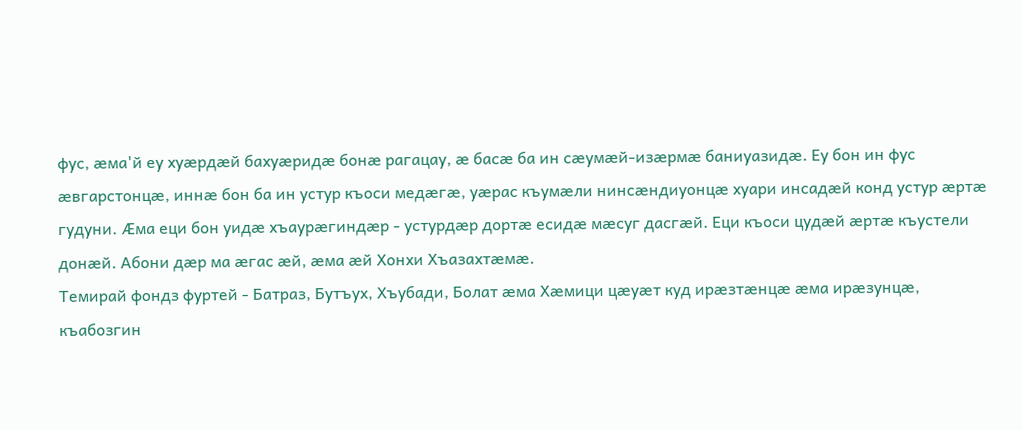фус, ӕма'й еу хуӕрдӕй бахуӕридӕ бонӕ рагацау, ӕ басӕ ба ин сӕумӕй-изӕрмӕ баниуазидӕ. Еу бон ин фус ӕвгарстонцӕ, иннӕ бон ба ин устур къоси медӕгӕ, уӕрас къумӕли нинсӕндиуонцӕ хуари инсадӕй конд устур ӕртӕ гудуни. Æма еци бон уидӕ хъаурӕгиндӕр - устурдӕр дортӕ есидӕ мӕсуг дасгӕй. Еци къоси цудӕй ӕртӕ къустели донӕй. Абони дӕр ма ӕгас ӕй, ӕма ӕй Хонхи Хъазахтӕмӕ.
Темирай фондз фуртей - Батраз, Бутъух, Хъубади, Болат ӕма Хӕмици цӕуӕт куд ирӕзтӕнцæ ӕма ирӕзунцӕ, къабозгин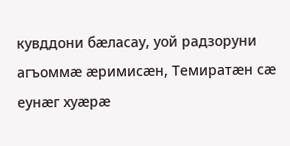кувддони бӕласау, уой радзоруни агъоммӕ ӕримисӕн, Темиратӕн сӕ еунӕг хуӕрӕ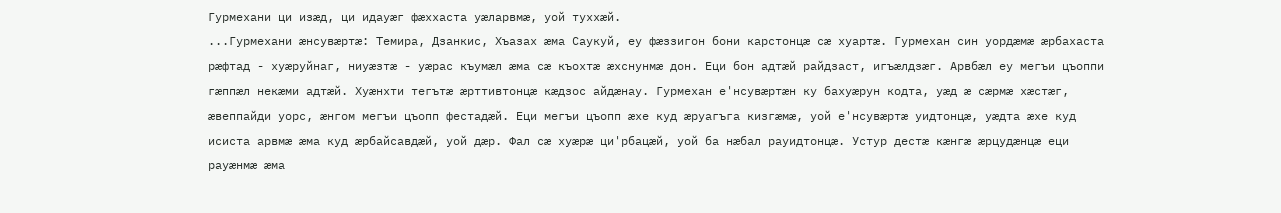Гурмехани ци изӕд, ци идауӕг фӕххаста уӕларвмӕ, уой туххӕй.
...Гурмехани ӕнсувӕртӕ: Темира, Дзанкис, Хъазах ӕма Саукуй, еу фӕззигон бони карстонцӕ сӕ хуартӕ. Гурмехан син уордӕмӕ ӕрбахаста рӕфтад - хуӕруйнаг, ниуӕзтӕ - уӕрас къумӕл ӕма сӕ къохтӕ ӕхснунмӕ дон. Еци бон адтӕй райдзаст, игъӕлдзӕг. Арвбӕл еу мегъи цъоппи гӕппӕл некӕми адтӕй. Хуӕнхти тегътӕ ӕрттивтонцӕ кӕдзос айдӕнау. Гурмехан е'нсувӕртӕн ку бахуӕрун кодта, уӕд ӕ сӕрмӕ хӕстӕг, ӕвеппайди уорс, ӕнгом мегъи цъопп фестадӕй. Еци мегъи цъопп ӕхе куд ӕруагъга кизгӕмӕ, уой е'нсувӕртӕ уидтонцӕ, уӕдта ӕхе куд исиста арвмӕ ӕма куд ӕрбайсавдӕй, уой дӕр. Фал сӕ хуӕрӕ ци'рбацӕй, уой ба нӕбал рауидтонцӕ. Устур дестӕ кӕнгӕ ӕрцудӕнцӕ еци рауӕнмӕ ӕма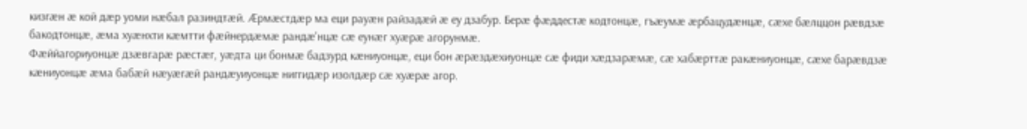кизгӕн ӕ кой дӕр уоми нӕбал разиндтӕй. Æрмӕстдӕр ма еци рауӕн райзадӕй ӕ еу дзабур. Берӕ фӕддестӕ кодтонцӕ, гъӕумӕ ӕрбацудӕнцӕ, сӕхе бӕлццон рӕвдзӕ бакодтонцӕ, ӕма хуӕнхти кӕмтти фӕйнердӕмӕ рандӕ'нцӕ сӕ еунӕг хуӕрӕ агорунмӕ.
Фӕййагориуонцӕ дзӕвгарӕ рӕстӕг, уӕдта ци бонмӕ бадзурд кӕниуонцӕ, еци бон ӕрӕздӕхиуонцӕ сӕ фиди хӕдзарӕмӕ, сӕ хабӕрттӕ ракӕниуонцӕ, сӕхе барӕвдзӕ кӕниуонцӕ ӕма бабӕй нӕуӕгӕй рандӕуиуонцӕ ниггидӕр изолдӕр сӕ хуӕрӕ агор.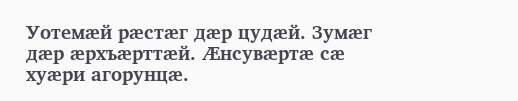Уотемӕй рӕстӕг дӕр цудӕй. Зумӕг дӕр ӕрхъӕрттӕй. Æнсувӕртӕ сӕ хуӕри агорунцӕ.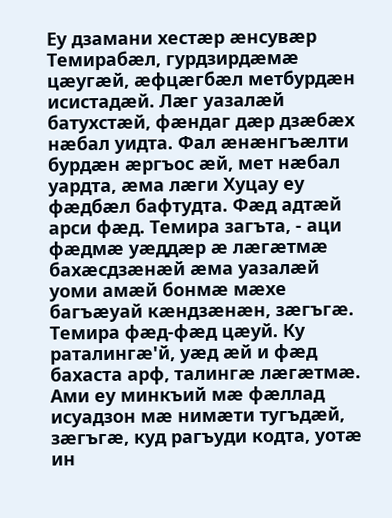Еу дзамани хестӕр ӕнсувӕр Темирабӕл, гурдзирдӕмӕ цӕугӕй, ӕфцӕгбӕл метбурдӕн исистадӕй. Лӕг уазалӕй батухстӕй, фӕндаг дӕр дзӕбӕх нӕбал уидта. Фал ӕнӕнгъӕлти бурдӕн ӕргъос ӕй, мет нӕбал уардта, ӕма лӕги Хуцау еу фӕдбӕл бафтудта. Фӕд адтӕй арси фӕд. Темира загъта, - аци фӕдмӕ уӕддӕр ӕ лӕгӕтмӕ бахӕсдзӕнӕй ӕма уазалӕй уоми амӕй бонмӕ мӕхе багъӕуай кӕндзӕнӕн, зӕгъгӕ.
Темира фӕд-фӕд цӕуй. Ку раталингӕ'й, уӕд ӕй и фӕд бахаста арф, талингӕ лӕгӕтмӕ. Ами еу минкъий мӕ фӕллад исуадзон мӕ нимӕти тугъдӕй, зӕгъгӕ, куд рагъуди кодта, уотӕ ин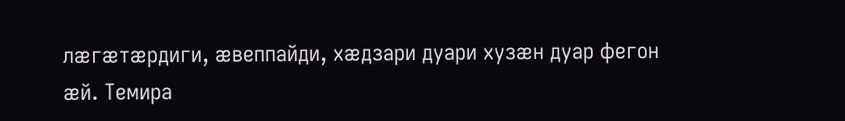лӕгӕтӕрдиги, ӕвеппайди, хӕдзари дуари хузӕн дуар фегон ӕй. Темира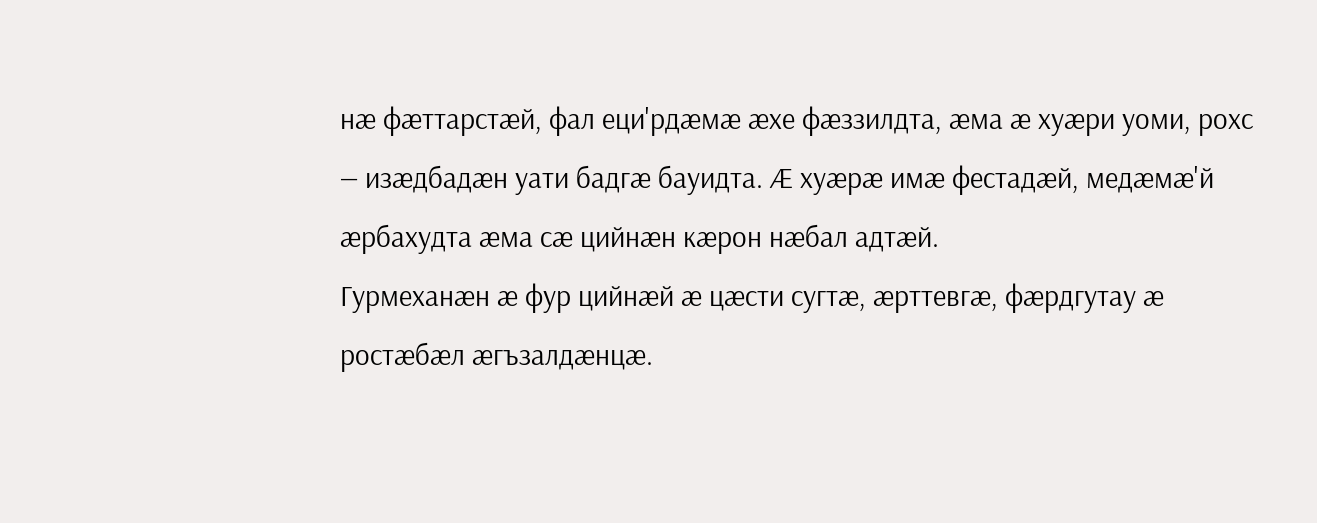нӕ фӕттарстӕй, фал еци'рдӕмӕ ӕхе фӕззилдта, ӕма ӕ хуӕри уоми, рохс — изӕдбадӕн уати бадгӕ бауидта. Ӕ хуӕрӕ имӕ фестадӕй, медӕмӕ'й ӕрбахудта ӕма сӕ цийнӕн кӕрон нӕбал адтӕй.
Гурмеханӕн ӕ фур цийнӕй ӕ цӕсти сугтӕ, ӕрттевгӕ, фӕрдгутау ӕ ростӕбӕл ӕгъзалдӕнцӕ.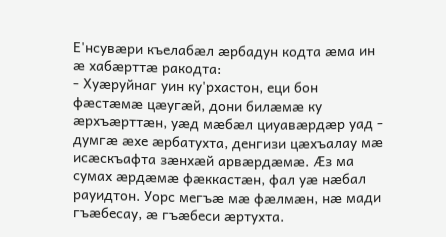Е'нсувӕри къелабӕл ӕрбадун кодта ӕма ин ӕ хабӕрттӕ ракодта:
- Хуӕруйнаг уин ку'рхастон, еци бон фӕстӕмӕ цӕугӕй, дони билӕмӕ ку ӕрхъӕрттӕн, уӕд мӕбӕл циуавӕрдӕр уад - думгӕ ӕхе ӕрбатухта, денгизи цӕхъалау мӕ исӕскъафта зӕнхӕй арвӕрдӕмӕ. Æз ма сумах ӕрдӕмӕ фӕккастӕн, фал уӕ нӕбал рауидтон. Уорс мегъӕ мӕ фӕлмӕн, нӕ мади гъӕбесау, ӕ гъӕбеси ӕртухта.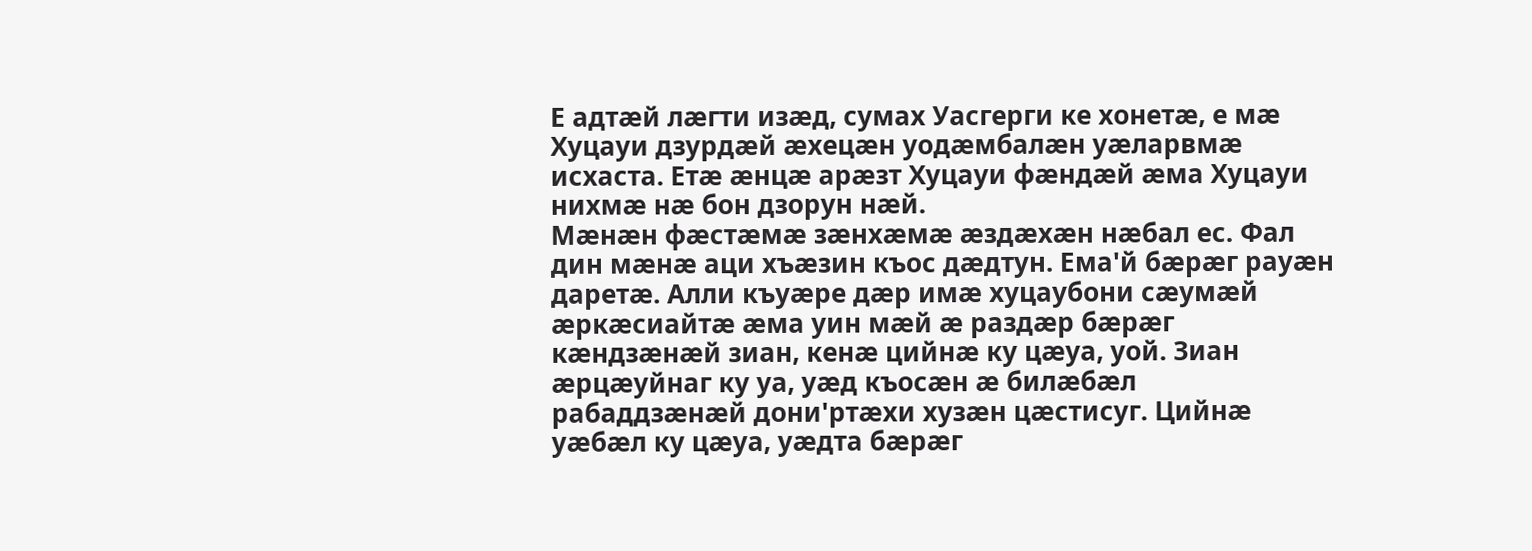Е адтӕй лӕгти изӕд, сумах Уасгерги ке хонетӕ, е мӕ Хуцауи дзурдӕй ӕхецӕн уодӕмбалӕн уӕларвмӕ исхаста. Етӕ ӕнцӕ арӕзт Хуцауи фӕндӕй ӕма Хуцауи нихмӕ нӕ бон дзорун нӕй.
Мӕнӕн фӕстӕмӕ зӕнхӕмӕ ӕздӕхӕн нӕбал ес. Фал дин мӕнӕ аци хъӕзин къос дӕдтун. Ема'й бӕрӕг рауӕн даретӕ. Алли къуӕре дӕр имӕ хуцаубони сӕумӕй ӕркӕсиайтӕ ӕма уин мӕй ӕ раздӕр бӕрӕг кӕндзӕнӕй зиан, кенӕ цийнӕ ку цӕуа, уой. Зиан ӕрцӕуйнаг ку уа, уӕд къосӕн ӕ билӕбӕл рабаддзӕнӕй дони'ртӕхи хузӕн цӕстисуг. Цийнӕ уӕбӕл ку цӕуа, уӕдта бӕрӕг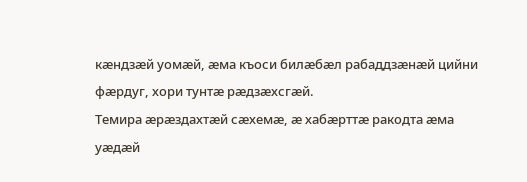кӕндзӕй уомӕй, ӕма къоси билӕбӕл рабаддзӕнæй цийни фӕрдуг, хори тунтӕ рӕдзӕхсгӕй.
Темира ӕрӕздахтӕй сӕхемӕ, ӕ хабӕрттӕ ракодта ӕма уӕдӕй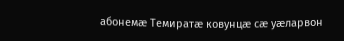абонемӕ Темиратӕ ковунцӕ сӕ уӕларвон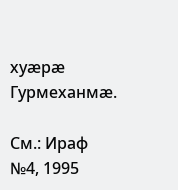хуӕрӕ Гурмеханмӕ.

См.: Ираф №4, 1995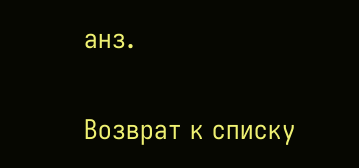анз.

Возврат к списку